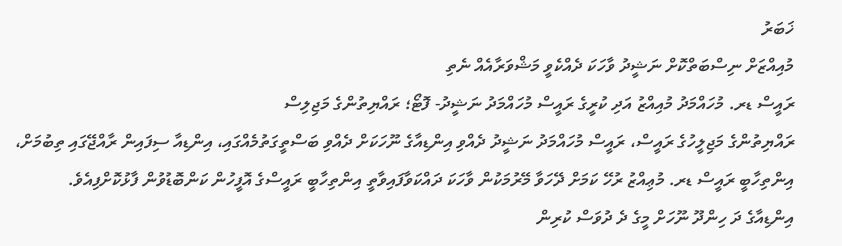ޚަބަރު
މުއިއްޒަށް ނިސްބަތްކޮށް ނަޝީދު ވާހަކަ ދެއްކެވީ މަޝްވަރާއެއް ނެތި
ރައީސް ޑރ. މުހައްމަދު މުއިއްޒު އަދި ކުރީގެ ރައީސް މުހައްމަދު ނަޝީދު- ފޮޓޯ؛ ރައްޔިތުންގެ މަޖިލިސް
ރައްޔިތުންގެ މަޖިލީހުގެ ރައީސް، ރައީސް މުހައްމަދު ނަޝީދު ދެއްވި އިންޑިއާގެ ނޫހަކަށް ދެއްވި ބަސްތީގަތުމެއްގައި، އިންޑިއާ ސިފައިން ރާއްޖޭގައި ތިބުމަށް، އިންތިހާބީ ރައީސް ޑރ. މުޢިއްޒު ރުހޭ ކަމަށް ދޭހަވާ މޭރުމަކުން ވާހަކަ ދައްކަވާފައިވާތީ އިންތިހާބީ ރައީސްގެ އޮފީހުން ކަންބޮޑުވުން ފާޅުކޮށްފިއެވެ.
އިންޑިއާގެ ދަ ހިންދޫ ނޫހަށް މީގެ ދެ ދުވަސް ކުރިން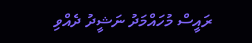ރައީސް މުހައްމަދު ނަޝީދު ދެއްވި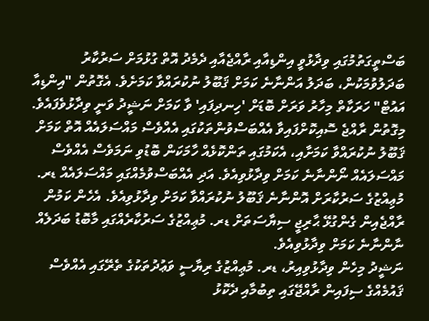ބަސްތީގަތުމުގައި ވިދާޅުވީ އިންޑިއާއި ރާއްޖެއާއި ދެމެދު އޮތް ގުޅުމަށް ސަރުކާރު ބަދަލުވުމަކުން، ބަދަލު އަންނާނެ ކަމަށް ޤަބޫލު ނުކުރައްވާ ކަމަށެވެ. އެގޮތުން "އިންޑިއާ އައުޓް" ހަރަކާތް މިހާރު ވަރަށް ބޮޑަށް 'ހިނދިފައި' ވާ ކަމަށް ނަޝީދު ވަނީ ވިދާޅުވެފައެވެ.
މިގޮތުން ރާއްޖެ ސޮއިކޮށްފައިވާ އެއްބަސްވުންތަކުގައި އެއްވެސް މައްސަލައެއް އޮތް ކަމަށް ޤަބޫލު ނުކުރައްވާ ކަމަށާއި، އެކަމުގައި ތަންކޮޅެއް ހާމަކަން ބޮޑުވި ނަމަވެސް އެއްވެސް މައްސަލައެއް ނޯންނާނެ ކަމަށް ވިދާޅުވިއެވެ. އަދި އެއްބަސްވުމެއްގައި މައްސަލައެއް ޑރ. މުޢިއްޒުގެ ސަރުކާރަށް އޮންނާނެ ޤަބޫލު ނުކުރައްވާ ކަމަށް ވިދާޅުވިއެވެ. އެހެން ކަމުން ރާއްޖެއިން ގެންގުޅޭ ޙާރިޖީ ސިޔާސަތަށް ޑރ. މުޢިއްޒުގެ ސަރުކާރެއްގައި މާބޮޑު ބަދަލެއް ނާންނާނެ ކަމަށް ވިދާޅުވިއެވެ.
ނަޝީދު މިހެން ވިދާޅުވިއިރު، ޑރ. މުޢިއްޒުގެ ރިޔާސީ ވަޢުދުތަކުގެ ތެރޭގައި އެއްވެސް ޤައުމެއްގެ ސިފައިން ރާއްޖޭގައި ތިބުމާއި ދެކޮޅު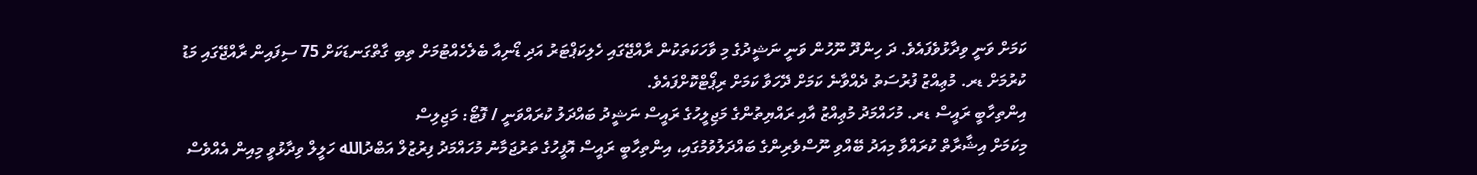ކަމަށް ވަނީ ވިދާޅުވެފައެވެ. ދަ ހިންދޫ ނޫހުން ވަނީ ނަޝީދުގެ މި ވާހަކަތަކުން ރާއްޖޭގައި ހެލިކަޕްޓަރު އަދި ޑޯނިއާ ބެލެހެއްޓުމަށް ތިބި ގާތްގަނޑަކަށް 75 ސިފައިން ރާއްޖޭގައި މަޑު ކުރުމަށް ޑރ. މުޢިއްޒު ފުރުސަތު ދެއްވާނެ ކަމަށް ދޭހަވާ ކަމަށް ރިޕޯޓްކޮށްފައެވެ.
އިންތިހާބީ ރައީސް ޑރ. މުހައްމަދު މުޢިއްޒު އާއި ރައްޔިތުންގެ މަޖިލީހުގެ ރައީސް ނަޝީދު ބައްދަލު ކުރައްވަނީ / ފޮޓޯ: މަޖިލިސް
މިކަމަށް އިޝާރާތް ކުރައްވާ މިއަދު ބޭއްވި ނޫސްވެރިންގެ ބައްދަލުވުމުގައި، އިންތިހާބީ ރައީސް އޮފީހުގެ ތަރުޖަމާނު މުހައްމަދު ފިރުޒުލް އަބްދުالله ހަލީލް ވިދާޅުވީ މިއިން އެއްވެސް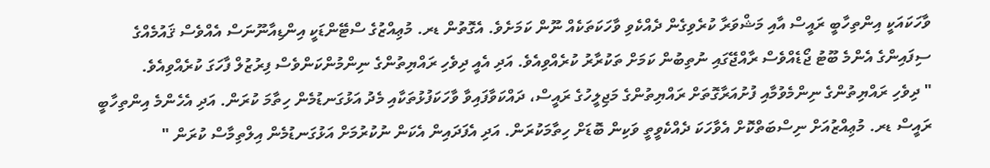ވާހަކައަކީ އިންތިހާބީ ރައީސް އާއި މަޝްވަރާ ކުރެވިގެން ދެއްކެވި ވާހަކަތަކެއް ނޫން ކަމަށެވެ. އެގޮތުން ޑރ. މުޢިއްޒުގެ ސްޓޭންޑަކީ އިންޑިއާނޫނަސް އެއްވެސް ޤައުމެއްގެ ސިފައިންގެ އެންމެ ބޫޓު ޖޯޑެއްވެސް ރާއްޖޭގައި ނުތިބުން ކަމަށް ތަކުރާރު ކުރެއްވިއެވެ. އަދި އެއީ ދިވެހި ރައްޔިތުންގެ ނިންމުންކަންވެސް ފިރުޒުލް ފާހަގަ ކުރެއްވިއެވެ.
" ދިވެހި ރައްޔިތުންގެ ނިންމެވުމާއި ފުށުއަރާގޮތަށް ރައްޔިތުންގެ މަޖިލީހުގެ ރައީސް، ދައްކަވާފައިވާ ވާހަކަފުޅުތަކާއި މެދު އަޅުގަނޑުމެން ހިތާމަ ކުރަން. އަދި އެހެންމެ އިންތިހާބީ ރައީސް ޑރ. މުޢިއްޒުއަށް ނިސްބަތްކޮށް އެވާހަކަ ދެއްކެވީތީ ވަކިން ބޮޑަށް ހިތާމަކުރަން. އަދި އެފަދައިން އެކަން ނުކުރުމަށް އަޅުގަނޑުމެން އިލްތިމާސް ކުރަން "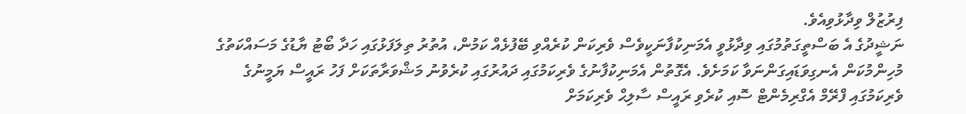ފިރުޒުލް ވިދާޅުވިއެވެ.
ނަޝީދުގެ އެ ބަސްތީގަތުމުގައި ވިދާޅުވީ އެމަނިކުފާނަކީވެސް ވެރިކަން ކުރެއްވި ބޭފުޅެއް ކަމުން، އުތުރު ތިލަފަޅުގައި ހަދާ ބޯޓު ޔާޑުގެ މަސައްކަތުގެ މުހިންމުކަން އެނގިވަޑައިގަންނަވާ ކަމަށެވެ. އެގޮތުން އެމަނިކުފާނުގެ ވެރިކަމުގައި ދައުރުގައި ކުރެވުނު މަޝްވަރާތަކަށް ފަހު ރައީސް ޔަމީނުގެ ވެރިކަމުގައި ފްރޭމް އެގްރިމެންޓް ސޮއި ކުރެވި ރައީސް ސާލިޙް ވެރިކަމަށް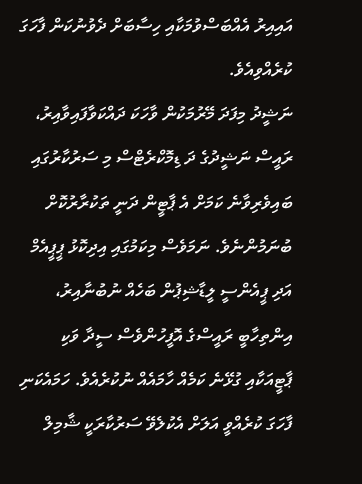އައިއިރު އެއްބަސްވުމަކާއި ހިސާބަށް ދެވުނުކަން ފާހަގަ ކުރެއްވިއެވެ.
ނަޝީދު މިފަދަ މޭރުމަކުން ވާހަކަ ދައްކަވާފައިވާއިރު، ރައީސް ނަޝީދުގެ ދަ ޑިމޮކްރެޓްސް މި ސަރުކާރުގައި ބައިވެރިވާނެ ކަމަށް އެ ޕާޓީން ދަނީ ތަކުރާރުކޮށް ބުނަމުންނެވެ. ނަމަވެސް މިކަމުގައި އިދިކޮޅު ޕީޕީއެމް އަދި ޕީއެންސީ ލީޑާޝިޕުން ބަހެއް ނުބުނާއިރު، އިންތިހާބީ ރައީސްގެ އޮފީހުންވެސް ސީދާ ވަކި ޕާޓީއަކާއި ގުޅޭނެ ކަމެއް ހާމައެއް ނުކުރެއެވެ. ހަމައެކަނި ފާހަގަ ކުރެއްވީ އަލަށް އެކުލެވޭ ސަރުކާރަކީ ޝާމިލް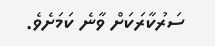ސަރުކާރަކަށް ވާނެ ކަމަށެވެ.